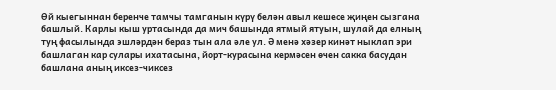Өй кыегыннан беренче тамчы тамганын күрү белән авыл кешесе җиңен сызгана башлый. Карлы кыш уртасында да мич башында ятмый ятуын, шулай да елның туң фасылында эшләрдән бераз тын ала әле ул. Ә менә хәзер кинәт ныклап эри башлаган кар сулары ихатасына, йорт-курасына кермәсен өчен сакка басудан башлана аның иксез-чиксез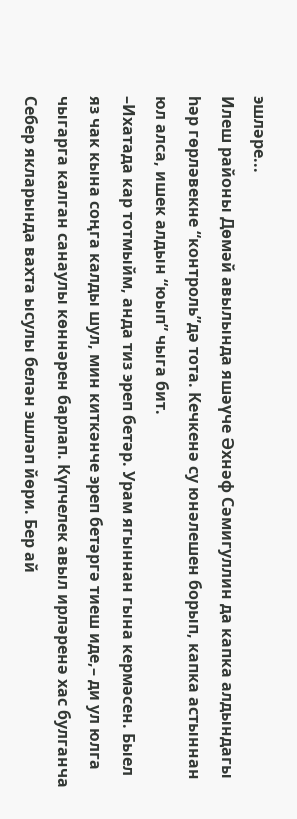эшләре...
Илеш районы Дөмәй авылында яшәүче Әхнәф Сәмигуллин да капка алдындагы һәр гөрләвекне “контроль”дә тота. Кечкенә су юнәлешен борып, капка астыннан юл алса, ишек алдын “юып” чыга бит.
–Ихатада кар тотмыйм, анда тиз эреп бетәр. Урам ягыннан гына кермәсен. Быел яз чак кына соңга калды шул, мин киткәнче эреп бетәргә тиеш иде,– ди ул юлга чыгарга калган санаулы көннәрен барлап. Күпчелек авыл ирләренә хас булганча Себер якларында вахта ысулы белән эшләп йөри. Бер ай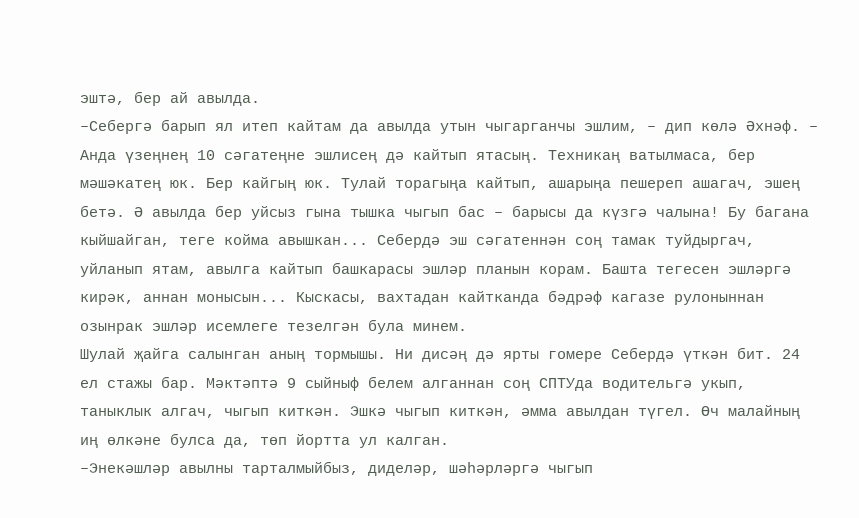эштә, бер ай авылда.
–Себергә барып ял итеп кайтам да авылда утын чыгарганчы эшлим, – дип көлә Әхнәф. – Анда үзеңнең 10 сәгатеңне эшлисең дә кайтып ятасың. Техникаң ватылмаса, бер мәшәкатең юк. Бер кайгың юк. Тулай торагыңа кайтып, ашарыңа пешереп ашагач, эшең бетә. Ә авылда бер уйсыз гына тышка чыгып бас – барысы да күзгә чалына! Бу багана кыйшайган, теге койма авышкан... Себердә эш сәгатеннән соң тамак туйдыргач, уйланып ятам, авылга кайтып башкарасы эшләр планын корам. Башта тегесен эшләргә кирәк, аннан монысын... Кыскасы, вахтадан кайтканда бәдрәф кагазе рулоныннан озынрак эшләр исемлеге тезелгән була минем.
Шулай җайга салынган аның тормышы. Ни дисәң дә ярты гомере Себердә үткән бит. 24 ел стажы бар. Мәктәптә 9 сыйныф белем алганнан соң СПТУда водительгә укып, таныклык алгач, чыгып киткән. Эшкә чыгып киткән, әмма авылдан түгел. Өч малайның иң өлкәне булса да, төп йортта ул калган.
–Энекәшләр авылны тарталмыйбыз, диделәр, шәһәрләргә чыгып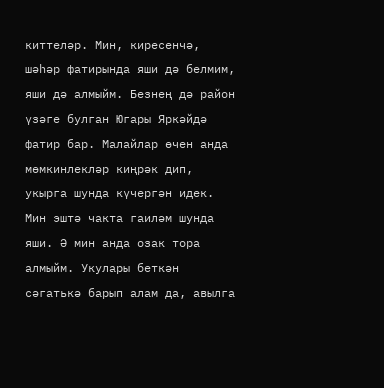киттеләр. Мин, киресенчә, шәһәр фатирында яши дә белмим, яши дә алмыйм. Безнең дә район үзәге булган Югары Яркәйдә фатир бар. Малайлар өчен анда мөмкинлекләр киңрәк дип, укырга шунда күчергән идек. Мин эштә чакта гаиләм шунда яши. Ә мин анда озак тора алмыйм. Укулары беткән сәгатькә барып алам да, авылга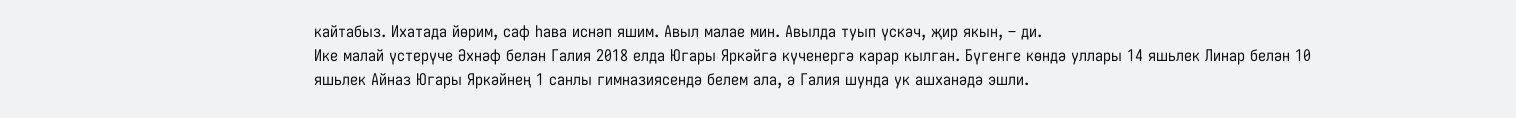кайтабыз. Ихатада йөрим, саф һава иснәп яшим. Авыл малае мин. Авылда туып үскәч, җир якын, – ди.
Ике малай үстерүче Әхнәф белән Галия 2018 елда Югары Яркәйгә күченергә карар кылган. Бүгенге көндә уллары 14 яшьлек Линар белән 10 яшьлек Айназ Югары Яркәйнең 1 санлы гимназиясендә белем ала, ә Галия шунда ук ашханәдә эшли.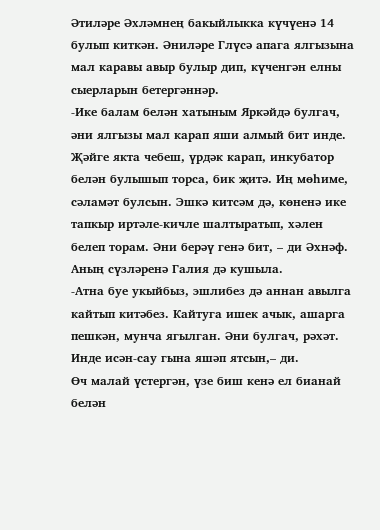Әтиләре Әхләмнең бакыйлыкка күчүенә 14 булып киткән. Әниләре Глүсә апага ялгызына мал каравы авыр булыр дип, күченгән елны сыерларын бетергәннәр.
-Ике балам белән хатыным Яркәйдә булгач, әни ялгызы мал карап яши алмый бит инде. Җәйге якта чебеш, үрдәк карап, инкубатор белән булышып торса, бик җитә. Иң мөһиме, сәламәт булсын. Эшкә китсәм дә, көненә ике тапкыр иртәле-кичле шалтыратып, хәлен белеп торам. Әни берәү генә бит, – ди Әхнәф. Аның сүзләренә Галия дә кушыла.
-Атна буе укыйбыз, эшлибез дә аннан авылга кайтып китәбез. Кайтуга ишек ачык, ашарга пешкән, мунча ягылган. Әни булгач, рәхәт. Инде исән-сау гына яшәп ятсын,– ди.
Өч малай үстергән, үзе биш кенә ел бианай белән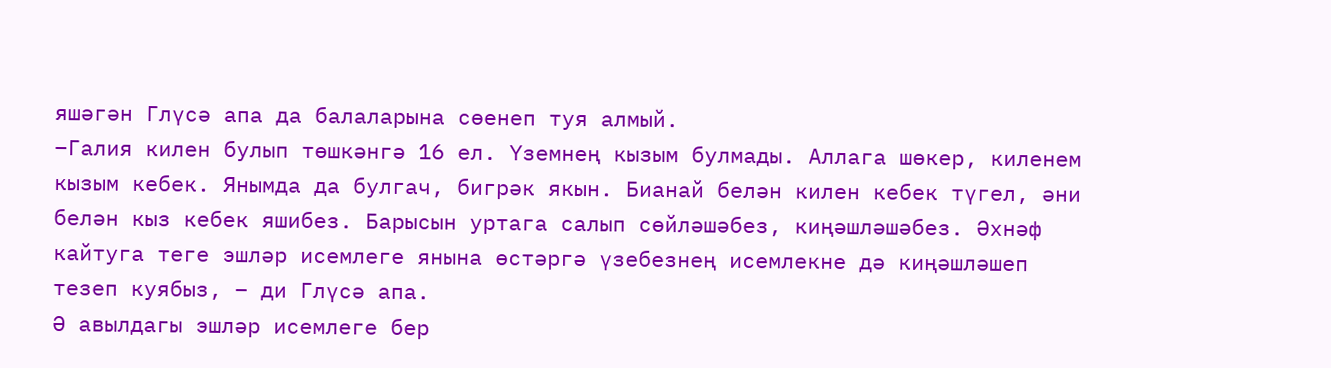яшәгән Глүсә апа да балаларына сөенеп туя алмый.
–Галия килен булып төшкәнгә 16 ел. Үземнең кызым булмады. Аллага шөкер, киленем кызым кебек. Янымда да булгач, бигрәк якын. Бианай белән килен кебек түгел, әни белән кыз кебек яшибез. Барысын уртага салып сөйләшәбез, киңәшләшәбез. Әхнәф кайтуга теге эшләр исемлеге янына өстәргә үзебезнең исемлекне дә киңәшләшеп тезеп куябыз, – ди Глүсә апа.
Ә авылдагы эшләр исемлеге бер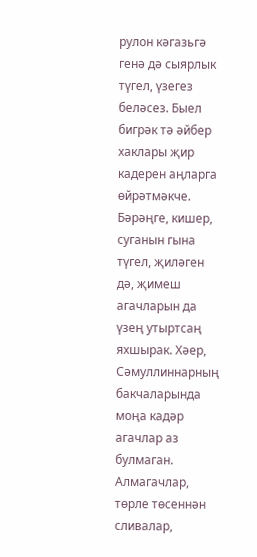рулон кәгазьгә генә дә сыярлык түгел, үзегез беләсез. Быел бигрәк тә әйбер хаклары җир кадерен аңларга өйрәтмәкче. Бәрәңге, кишер, суганын гына түгел, җиләген дә, җимеш агачларын да үзең утыртсаң яхшырак. Хәер, Сәмуллиннарның бакчаларында моңа кадәр агачлар аз булмаган. Алмагачлар, төрле төсеннән сливалар,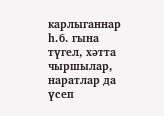карлыганнар һ.б. гына түгел, хәтта чыршылар, наратлар да үсеп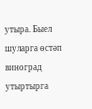утыра. Быел шуларга өстәп виноград утыртырга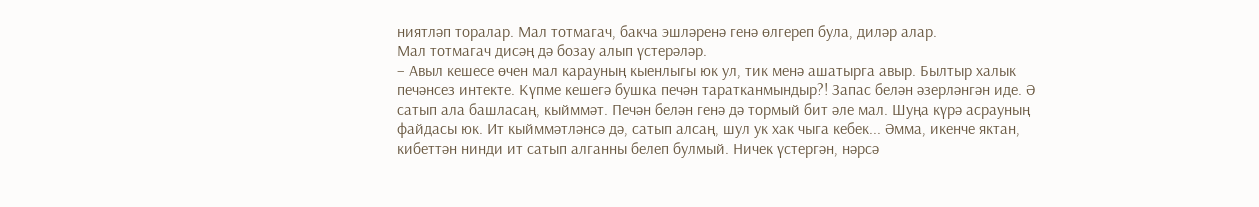ниятләп торалар. Мал тотмагач, бакча эшләренә генә өлгереп була, диләр алар.
Мал тотмагач дисәң дә бозау алып үстерәләр.
– Авыл кешесе өчен мал карауның кыенлыгы юк ул, тик менә ашатырга авыр. Былтыр халык печәнсез интекте. Күпме кешегә бушка печән таратканмындыр?! Запас белән әзерләнгән иде. Ә сатып ала башласаң, кыйммәт. Печән белән генә дә тормый бит әле мал. Шуңа күрә асрауның файдасы юк. Ит кыйммәтләнсә дә, сатып алсаң, шул ук хак чыга кебек... Әмма, икенче яктан, кибеттән нинди ит сатып алганны белеп булмый. Ничек үстергән, нәрсә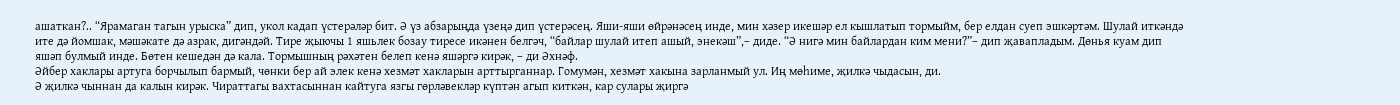ашаткан?.. “Ярамаган тагын урыска” дип, укол кадап үстерәләр бит. Ә үз абзарыңда үзеңә дип үстерәсең. Яши-яши өйрәнәсең инде, мин хәзер икешәр ел кышлатып тормыйм, бер елдан суеп эшкәртәм. Шулай иткәндә ите дә йомшак, мәшәкате дә азрак, дигәндәй. Тире җыючы 1 яшьлек бозау тиресе икәнен белгәч, “байлар шулай итеп ашый, энекәш”,– диде. “Ә нигә мин байлардан ким мени?”– дип җавапладым. Дөнья куам дип яшәп булмый инде. Бөтен кешедән дә кала. Тормышның рәхәтен белеп кенә яшәргә кирәк, – ди Әхнәф.
Әйбер хаклары артуга борчылып бармый, чөнки бер ай элек кенә хезмәт хакларын арттырганнар. Гомумән, хезмәт хакына зарланмый ул. Иң мөһиме, җилкә чыдасын, ди.
Ә җилкә чыннан да калын кирәк. Чираттагы вахтасыннан кайтуга язгы гөрләвекләр күптән агып киткән, кар сулары җиргә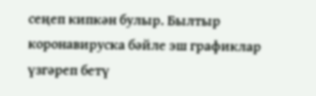сеңеп кипкән булыр. Былтыр коронавируска бәйле эш графиклар үзгәреп бетү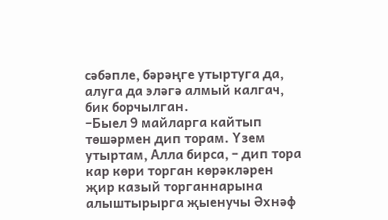сәбәпле, бәрәңге утыртуга да, алуга да эләгә алмый калгач, бик борчылган.
–Быел 9 майларга кайтып төшәрмен дип торам. Үзем утыртам, Алла бирса, – дип тора кар көри торган көрәкләрен җир казый торганнарына алыштырырга җыенучы Әхнәф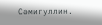Сәмигуллин.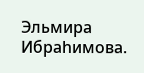Эльмира Ибраһимова.